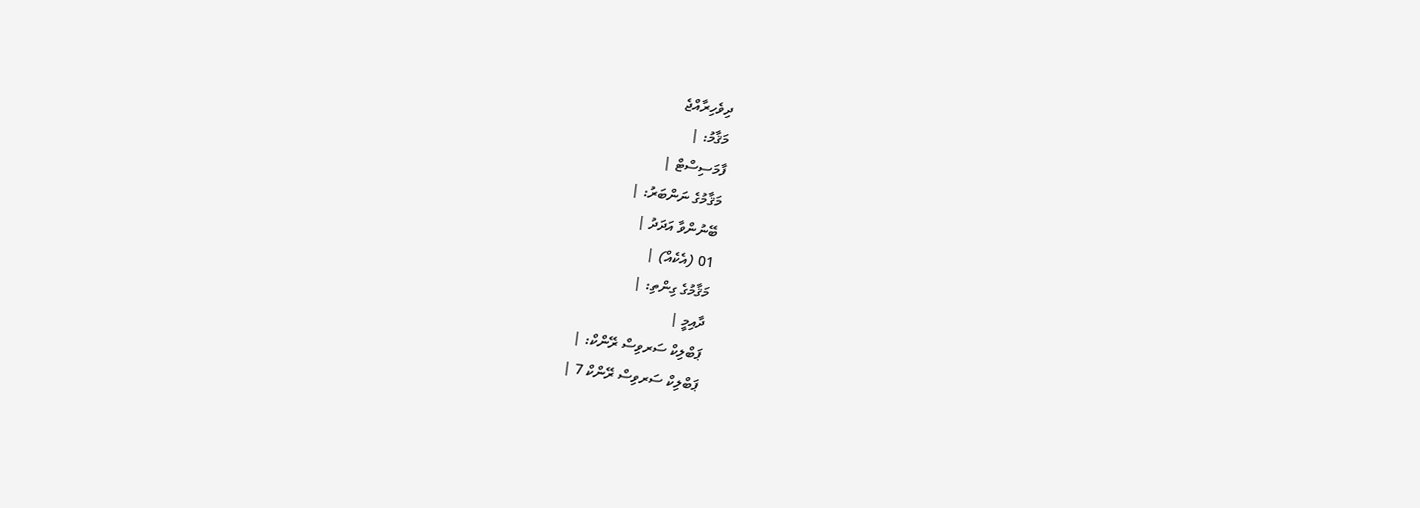ދިވެހިރާއްޖެ
މަޤާމު: |
ފާމަސިސްޓް |
މަޤާމުގެ ނަންބަރު: |
ބޭނުންވާ އަދަދު |
01 (އެކެއް) |
މަޤާމުގެ ގިންތި: |
ދާއިމީ |
ޕަބްލިކް ސަރވިސް ރޭންކް: |
ޕަބްލިކް ސަރވިސް ރޭންކް 7 |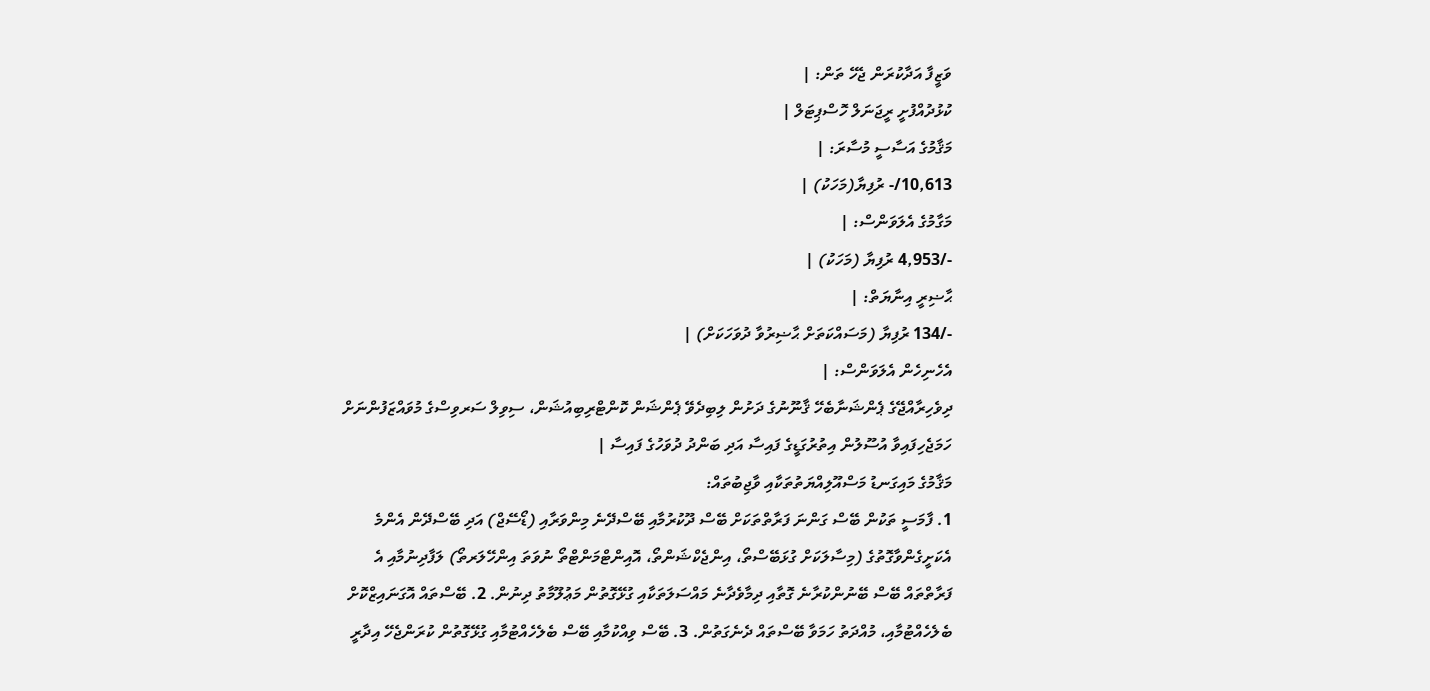ވަޒީފާ އަދާކުރަން ޖެހޭ ތަން: |
ކުޅުދުއްފުށީ ރީޖަނަލް ހޮސްޕިޓަލް |
މަޤާމުގެ އަސާސީ މުސާރަ: |
10,613/- ރުފިޔާ(މަހަކު) |
މަގާމުގެ އެލަވަންސް: |
-/4,953 ރުފިޔާ (މަހަކު) |
ޙާޟިރީ އިނާޔަތް: |
-/134 ރުފިޔާ (މަސައްކަތަށް ޙާޟިރުވާ ދުވަހަކަށް) |
އެހެނިހެން އެލަވަންސް: |
ދިވެހިރާއްޖޭގެ ޕެންޝަނާބެހޭ ޤާނޫނުގެ ދަށުން ލިބިދެވޭ ޕެންޝަން ކޮންޓްރިބިއުޝަން، ސިވިލް ސަރވިސްގެ މުވައްޒަފުންނަށް ހަމަޖެހިފައިވާ އުސޫލުން އިތުރުގަޑީގެ ފައިސާ އަދި ބަންދު ދުވަހުގެ ފައިސާ |
މަޤާމުގެ މައިގަނޑު މަސްއޫލިއްޔަތުތަކާއި ވާޖިބުތައް:
1. ފާމަސީ ތަކުން ބޭސް ގަންނަ ފަރާތްތަކަށް ބޭސް ދޫކުރުމާއި ބޭސްދޭނެ މިންވަރާއި (ޑޯސޭޖް) އަދި ބޭސްދޭން އެންމެ އެކަށީގެންވާގޮތުގެ (މިސާލަކަށް ގުޅަބޭސްތޯ، އިންޖެކްޝަންތޯ، އޮއިންޓްމަންޓްތޯ ނުވަތަ އިންހޭލަރތޯ) ލަފާދިނުމާއި އެ ފަރާތްތައް ބޭސް ބޭނުންކުރާނެ ގޮތާއި ދިމާވެދާނެ މައްސަލަތަކާއި ގުޅޭގޮތުން މަޢުލޫމާތު ދިނުން. 2. ބޭސްތައް އޮގަނައިޒްކޮށް ބެލެހެއްޓުމާއި، މުއްދަތު ހަމަވާ ބޭސްތައް ދެނެގަތުން. 3. ބޭސް ވިއްކުމާއި ބޭސް ބެލެހެއްޓުމާއި ގުޅޭގޮތުން ކުރަންޖެހޭ އިދާރީ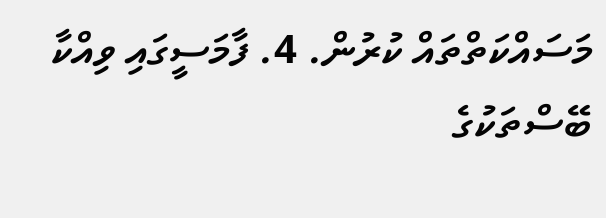މަސައްކަތްތައް ކުރުން. 4. ފާމަސީގައި ވިއްކާ ބޭސްތަކުގެ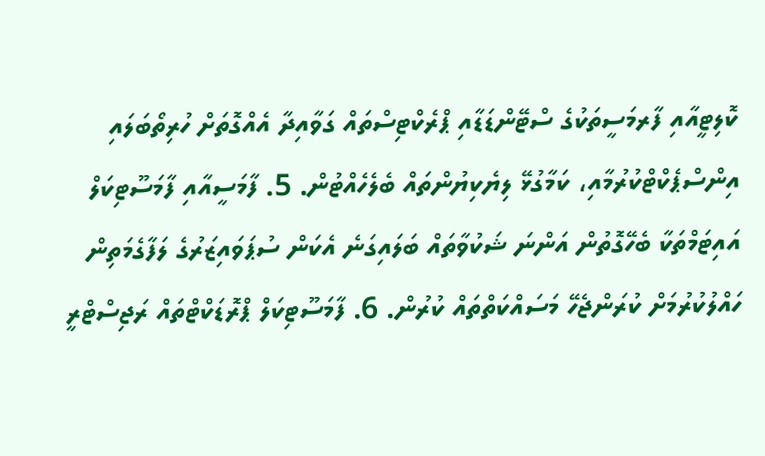ކޮލިޓީއާއި ފާރމަސީތަކުގެ ސްޓޭންޑަޑާއި ޕްރެކްޓިސްތައް ގަވާއިދާ އެއްގޮތަށް ހުރިތޯބަލައި އިންސްޕެކްޓްކުރުމާއި، ކަމާގުޅޭ ލިޔެކިޔުންތައް ބެލެހެއްޓުން. 5. ފާމަސީއާއި ފާމަސޫޓިކަލް އައިޓަމްތަކާ ބެހޭގޮތުން އަންނަ ޝަކުވާތައް ބަލައިގަނެ އެކަން ސުޕަވައިޒަރުގެ ލަފާގެމަތިން ހައްލުކުރުމަށް ކުރަންޖެހޭ މަސައްކަތްތައް ކުރުން. 6. ފާމަސޫޓިކަލް ޕްރޮޑަކްޓްތައް ރަޖިސްޓްރީ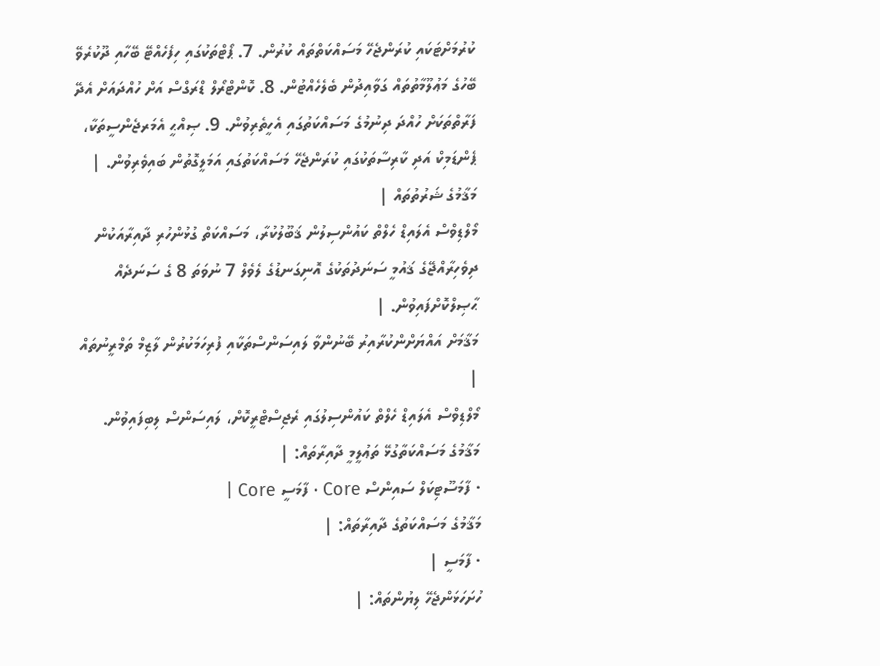ކުރުމަށްޓަކައި ކުރަންޖެހޭ މަސައްކަތްތައް ކުރުން. 7. ޕޯޓްތަކުގައި ހިފެހެއްޓޭ ބޭހާއި ދޫކުރެވޭ ބޭހުގެ މަޢުލޫމާތުތައް ގަވާއިދުން ބެލެހެއްޓުން. 8. ކޮންޓްރޯލް ޑްރަގްސް އަށް ހުއްދައަށް އެދޭ ފަރާތްތަކަށް ހުއްދަ ދިނުމުގެ މަސައްކަތުގައި އެހީތެރިވުން. 9. ޞިއްޙީ އެމަރޖެންސީތަކާ، ޕެންޑަމިކް އަދި ކާރިސާތަކުގައި ކުރަންޖެހޭ މަސައްކަތުގައި އަމަލީގޮތުން ބައިވެރިވުން. |
މަޤާމުގެ ޝަރުތުތައް |
މޯލްޑިވްސް އެލައިޑް ހެލްތް ކައުންސިލުން ޤަބޫލުކުރާ، މަސައްކަތް ގުޅުންހުރި ދާއިރާއަކުން ދިވެހިރާއްޖޭގެ ޤައުމީ ސަނަދުތަކުގެ އޮނިގަނޑުގެ ލެވެލް 7 ނުވަތަ 8 ގެ ސަނަދެއް ޙާޞިލްކޮށްފައިވުން. |
މަޤާމަށް އައްޔަށްންކުރާއިރު ބޭނުންވާ ލައިސަންސްތަކާއި ފުރިހަމަކުރުން ލާޒިމް ތަމްރީނުތައް |
މޯލްޑިވްސް އެލައިޑް ހެލްތް ކައުންސިލުގައި ރެޖިސްޓްރީކޮށް، ލައިސަންސް ލިބިފައިވުން.
މަޤާމުގެ މަސައްކަތާގުޅޭ ތަޢުލީމީ ދާއިރާތައް: |
· ފާމަސޫޓިކަލް ސައިންސް Core · ފާމަސީ Core |
މަޤާމުގެ މަސައްކަތުގެ ދާއިރާތައް: |
· ފާމަސީ |
ހުށަހަޅަންޖެހޭ ލިޔުންތައް: |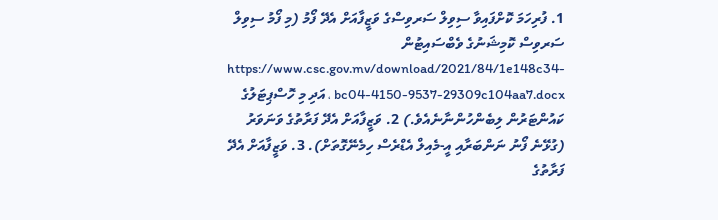1. ފުރިހަމަ ކޮށްފައިވާ ސިވިލް ސަރވިސްގެ ވަޒީފާއަށް އެދޭ ފޯމު (މި ފޯމު ސިވިލް ސަރވިސް ކޮމިޝަނުގެ ވެބްސައިޓުން https://www.csc.gov.mv/download/2021/84/1e148c34-bc04-4150-9537-29309c104aa7.docx ، އަދި މި ހޮސްޕިޓަލުގެ ކައުންޓަރުން ލިބެންހުންނާނެއެވެ.) 2. ވަޒީފާއަށް އެދޭ ފަރާތުގެ ވަނަވަރު (ގުޅޭނެ ފޯނު ނަންބަރާއި އީ-މެއިލް އެޑްރެސް ހިމެނޭގޮތަށް). 3. ވަޒީފާއަށް އެދޭ ފަރާތުގެ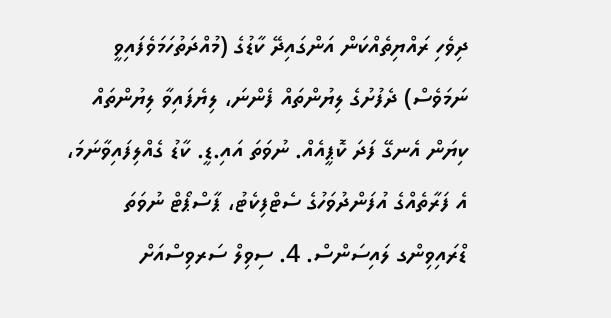ދިވެހި ރައްޔިތެއްކަން އަންގައިދޭ ކާޑުގެ (މުއްދަތުހަމަވެފައިވީ ނަމަވެސް) ދެފުށުގެ ލިޔުންތައް ފެންނަ، ލިޔެފައިވާ ލިޔުންތައް ކިޔަން އެނގޭ ފަދަ ކޮޕީއެއް. ނުވަތަ އައި.ޑީ. ކާޑު ގެއްލިފައިވާނަމަ، އެ ފަރާތެއްގެ އުފަންދުވަހުގެ ސެޓްފިކެޓު، ޕާސްޕޯޓް ނުވަތަ ޑްރައިވިންގ ލައިސަންސް. 4. ސިވިލް ސަރވިސްއަށް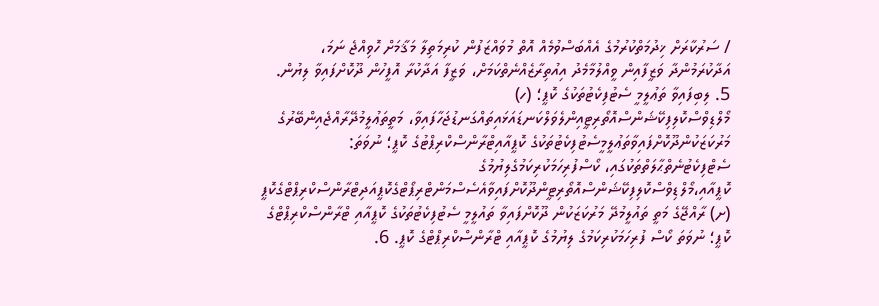/ ސަރުކާރަށް ޚިދުމަތްކުރުމުގެ އެއްބަސްވުމެއް އޮތް މުވައްޒަފުން ކުރިމަތިލާ މަޤާމަށް ހޮވިއްޖެ ނަމަ، އަދާކުރަމުންދާ ވަޒީފާއިން ވީއްލުމާމެދު އިއުތިރާޒެއްނެތްކަމަށް، ވަޒީފާ އަދާކުރާ އޮފީހުން ދޫކޮށްފައިވާ ލިޔުން. 5. ލިބިފައިވާ ތަޢުލީމީ ސެޓުފިކެޓުތަކުގެ ކޮޕީ؛ (ހ) މޯލްޑިވްސްކޮލިފިކޭޝަންސްއޮތޯރިޓީއިންލެވަލްކަނޑައަޅައިތައްގަނޑުޖަހާފައިވާ، މަތީތަޢުލީމުދޭރާއްޖެއިންބޭރުގެ މަރުކަޒަކުންދޫކޮށްފައިވާތަޢުލީމީސެޓުފިކެޓުތަކުގެ ކޮޕީއާއިޓްރާންސްކްރިޕްޓުގެ ކޮޕީ؛ ނުވަތަ: ސެޓްފިކެޓުނެތްޙާލަތްތަކުގައި، ކޯސްފުރިހަމަކުރިކަމުގެލިޔުމުގެ ކޮޕީއާއި،މޯލްޑިވްސްކޮލިފިކޭޝަންސްއޮތޯރިޓީންދޫކޮށްފައިވާއެސެސްމަންޓްރިޕޯޓްގެކޮޕީއަދިޓްރާންސްކްރިޕްޓްގެކޮޕީ (ށ) ރާއްޖޭގެ މަތީ ތައުލީމުދޭ މަރުކަޒަކުން ދޫކޮށްފައިވާ ތައުލީމީ ސެޓުފިކެޓުތަކުގެ ކޮޕީއާއި ޓްރާންސްކްރިޕްޓްގެ ކޮޕީ؛ ނުވަތަ ކޯސް ފުރިހަމަކުރިކަމުގެ ލިޔުމުގެ ކޮޕީއާއި ޓްރާންސްކްރިޕްޓްގެ ކޮޕީ. 6.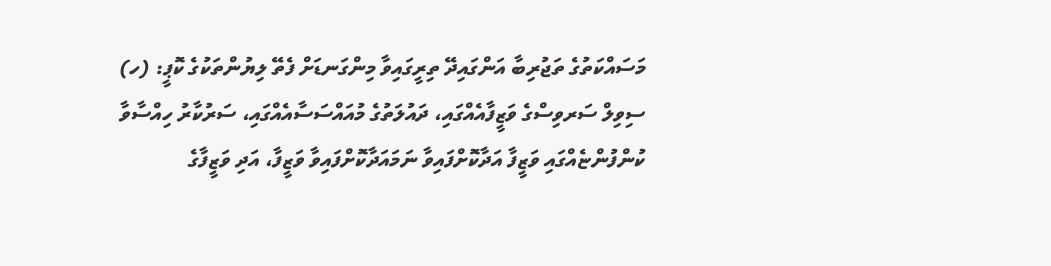މަސައްކަތުގެ ތަޖުރިބާ އަންގައިދޭ ތިރީގައިވާ މިންގަނޑަށް ފެތޭ ލިޔުންތަކުގެ ކޮޕީ: (ހ) ސިވިލް ސަރވިސްގެ ވަޒީފާއެއްގައި، ދައުލަތުގެ މުއައްސަސާއެއްގައި، ސަރުކާރު ހިއްސާވާ ކުންފުންޏެއްގައި ވަޒީފާ އަދާކޮށްފައިވާ ނަމައަދާކޮށްފައިވާ ވަޒީފާ، އަދި ވަޒީފާގެ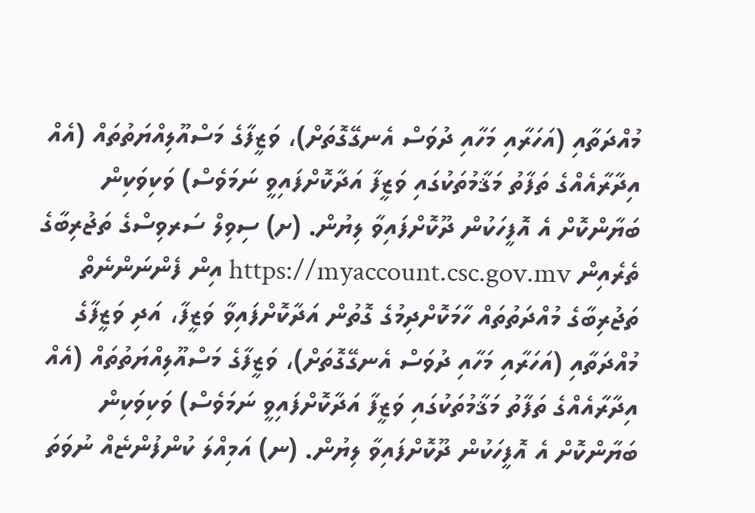މުއްދަތާއި (އަހަރާއި މަހާއި ދުވަސް އެނގޭގޮތަށް)، ވަޒީފާގެ މަސްއޫލިއްޔަތުތައް (އެއް އިދާރާއެއްގެ ތަފާތު މަޤާމުތަކުގައި ވަޒީފާ އަދާކޮށްފައިވީ ނަމަވެސް) ވަކިވަކިން ބަޔާންކޮށް އެ އޮފީހަކުން ދޫކޮށްފައިވާ ލިޔުން. (ށ) ސިވިލް ސަރވިސްގެ ތަޖުރިބާގެ ތެރެއިން https://myaccount.csc.gov.mv އިން ފެންނަންނެތް ތަޖުރިބާގެ މުއްދަތުތައް ހާމަކޮށްދިމުގެ ގޮތުން އަދާކޮށްފައިވާ ވަޒީފާ، އަދި ވަޒީފާގެ މުއްދަތާއި (އަހަރާއި މަހާއި ދުވަސް އެނގޭގޮތަށް)، ވަޒީފާގެ މަސްއޫލިއްޔަތުތައް (އެއް އިދާރާއެއްގެ ތަފާތު މަޤާމުތަކުގައި ވަޒީފާ އަދާކޮށްފައިވީ ނަމަވެސް) ވަކިވަކިން ބަޔާންކޮށް އެ އޮފީހަކުން ދޫކޮށްފައިވާ ލިޔުން. (ނ) އަމިއްލަ ކުންފުންޏެއް ނުވަތަ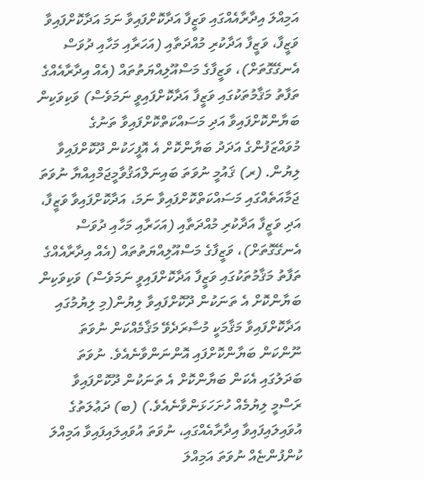އަމިއްލަ އިދާރާއެއްގައި ވަޒީފާ އަދާކޮށްފައިވާ ނަމަ އަދާކޮށްފައިވާ ވަޒީފާ، ވަޒީފާ އަދާކުރި މުއްދަތާއި (އަހަރާއި މަހާއި ދުވަސް އެނގޭގޮތަށް)، ވަޒީފާގެ މަސްއޫލިއްޔަތުތައް (އެއް އިދާރާއެއްގެ ތަފާތު މަޤާމުތަކުގައި ވަޒީފާ އަދާކޮށްފައިވީ ނަމަވެސް) ވަކިވަކިން ބަޔާންކޮށްފައިވާ އަދި މަސައްކަތްކޮށްފައިވާ ތަނުގެ މުވައްޒަފުންގެ އަދަދު ބަޔާންކޮށް އެ އޮފީހަކުން ދޫކޮށްފައިވާ ލިޔުން. (ރ) ޤައުމީ ނުވަތަ ބައިނަލްއަޤުވާމީޖަމްއިއްޔާ ނުވަތަ ޖަމާއަތެއްގައި މަސައްކަތްކޮށްފައިވާ ނަމަ، އަދާކޮށްފައިވާ ވަޒީފާ، އަދި ވަޒީފާ އަދާކުރި މުއްދަތާއި (އަހަރާއި މަހާއި ދުވަސް އެނގޭގޮތަށް)، ވަޒީފާގެ މަސްއޫލިއްޔަތުތައް (އެއް އިދާރާއެއްގެ ތަފާތު މަޤާމުތަކުގައި ވަޒީފާ އަދާކޮށްފައިވީ ނަމަވެސް) ވަކިވަކިން ބަޔާންކޮށް އެ ތަނަކުން ދޫކޮށްފައިވާ ލިޔުން(މި ލިޔުމުގައި އަދާކޮށްފައިވާ މަޤާމަކީ މުސާރަދެވޭ މަޤާމެއްކަން ނުވަތަ ނޫންކަން ބަޔާންކޮށްފައި އޮންނަންވާނެއެވެ. ނުވަތަ ބަދަލުގައި އެކަން ބަޔާންކޮށް އެ ތަނަކުން ދޫކޮށްފައިވާ ރަސްމީ ލިޔުމެއް ހުށަހަޅަންވާނެއެވެ.) (ބ) ދަޢުލަތުގެ އުވައިލައިފައިވާ އިދާރާއެއްގައި، ނުވަތަ އުވައިލައިފައިވާ އަމިއްލަ ކުންފުންޏެއް ނުވަތަ އަމިއްލަ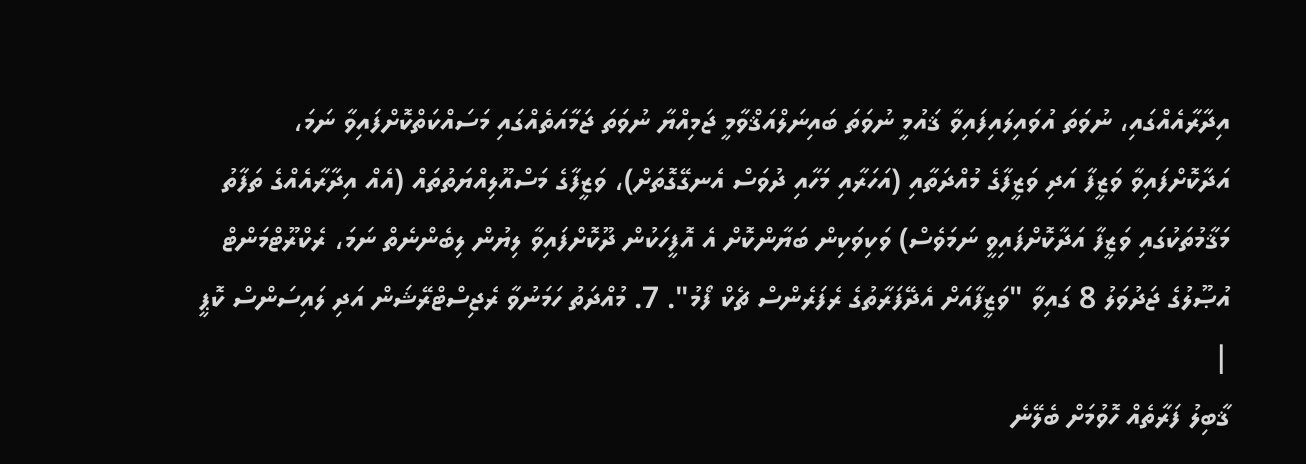އިދާރާއެއްގައި، ނުވަތަ އުވައިލައިފައިވާ ޤައުމީ ނުވަތަ ބައިނަލްއަޤްވާމީ ޖަމިއްޔާ ނުވަތަ ޖަމާއަތެއްގައި މަސައްކަތްކޮށްފައިވާ ނަމަ، އަދާކޮށްފައިވާ ވަޒީފާ އަދި ވަޒީފާގެ މުއްދަތާއި (އަހަރާއި މަހާއި ދުވަސް އެނގޭގޮތަށް)، ވަޒީފާގެ މަސްއޫލިއްޔަތުތައް (އެއް އިދާރާއެއްގެ ތަފާތު މަޤާމުތަކުގައި ވަޒީފާ އަދާކޮށްފައިވީ ނަމަވެސް) ވަކިވަކިން ބަޔާންކޮށް އެ އޮފީހަކުން ދޫކޮށްފައިވާ ލިޔުން ލިބެންނެތް ނަމަ، ރެކްރޫޓްމަންޓް އުޞޫލުގެ ޖަދުވަލު 8 ގައިވާ "ވަޒީފާއަށް އެދޭފަރާތުގެ ރެފަރެންސް ޗެކް ފޯމު". 7. މުއްދަތު ހަމަނުވާ ރެޖިސްޓްރޭޝަން އަދި ލައިސަންސް ކޮޕީ |
ޤާބިލު ފަރާތެއް ހޮވުމަށް ބެލޭނެ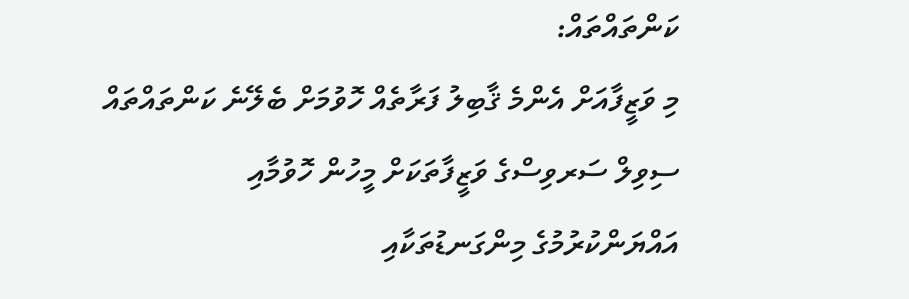ކަންތައްތައް:
މި ވަޒީފާއަށް އެންމެ ޤާބިލު ފަރާތެއް ހޮވުމަށް ބެލޭނެ ކަންތައްތައް ސިވިލް ސަރވިސްގެ ވަޒީފާތަކަށް މީހުން ހޮވުމާއި އައްޔަންކުރުމުގެ މިންގަނޑުތަކާއި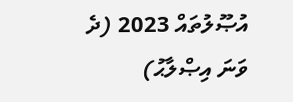އުޞޫލުތައް 2023 (ދެ ވަނަ އިޞްލާޙު)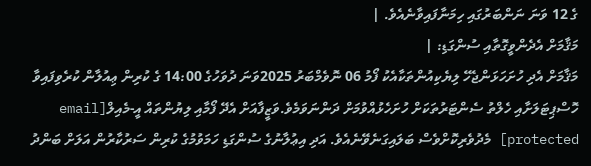ގެ 12 ވަނަ ނަންބަރުގައި ހިމަނާފައިވާނެއެވެ. |
މަޤާމަށް އެދެންވީގޮތާއި ސުންގަޑި: |
މަޤާމަށް އެދި ހުށަހަޅަންޖެހޭ ލިޔެކިއުންތަކާއެކު ފޯމު 06 ނޮވެމްބަރު 2025ވަނަ ދުވަހުގެ 14:00 ގެ ކުރިން ޢިއުލާން ކުރެވިފައިވާ ހޮސްޕިޓަލަށާއި ހެލްތު ސެންޓަރުތަކަށް ހުށަހެޅުއްވުމަށް ދަންނަވަމެވެ.ވަޒީފާއަށް އެދޭ ފޯމާއި ލިޔުންތައް އީ-މެއިލް[email protected] މެދުވެރިކޮށްވެސް ބަލައިގަނެވޭނެއެވެ. އަދި އިޢުލާނުގެ ސުންގަޑި ހަމަވުމުގެ ކުރިން ސަރުކާރުން އަލަށް ބަންދު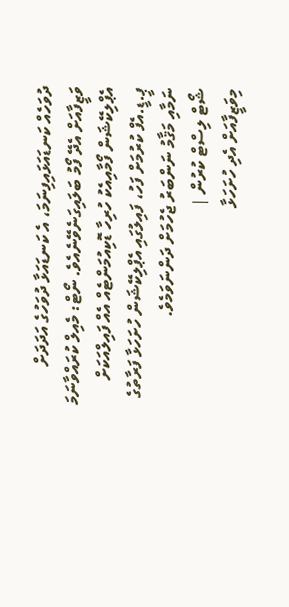ދުވަހެއް ކަނޑައަޅައިފިނަމަ، އެ ކަނޑައަޅާ ދުވަހުގެ އަދަދަށް ވަޒީފާއަށް އެދޭ ފޯމު ބަލައިގަނެވޭނެއެވެ. ނޯޓް: މެއިލް ކުރައްވާނަމަ އެޕްލިކޭޝަން ފޯމާއިއެކު ހުރިހާ ޑޮކިއުމަންޓެއް އެއް ފައިލްއަކަށް ޕީ.ޑީ.އެފް ކުރުމަށް ފަހު، ފައިލުގައި އެޕްލިކޭޝަން ހުށަހަޅާ ފަރާތުގެ ނަމާއި މަޤާމު ނަންބަރު ޖެހުމަށް ދަންނަވަމެވެ.
ޝޯޓް ލިސްޓް ކުރުން |
މިވަޒީފާއަށް އެދި ހުށަހަޅާ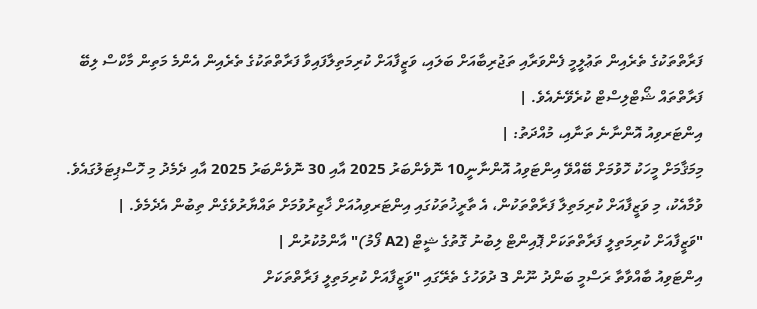ފަރާތްތަކުގެ ތެރެއިން ތަޢުލީމީ ފެންވަރާއި ތަޖުރިބާއަށް ބަލައި، ވަޒީފާއަށް ކުރިމަތިލާފައިވާ ފަރާތްތަކުގެ ތެރެއިން އެންމެ މަތިން މާކްސް ލިބޭ ފަރާތްތައް ޝޯޓްލިސްޓް ކުރެވޭނެއެވެ. |
އިންޓަރވިއު އޮންނާނެ ތަނާއި، މުއްދަތު: |
މިމަޤާމަށް މީހަކު ހޮވުމަށް ބޭއްވޭ އިންޓަވިއު އޮންނާނީ10 ނޮވެންބަރު 2025 އާއި 30 ނޮވެންބަރު 2025 އާއި ދެމެދު މި ހޮސްޕިޓަލުގައެވެ. ވުމާއެކު، މި ވަޒީފާއަށް ކުރިމަތިލާ ފަރާތްތަކުން، އެ ތާރީޚުތަކުގައި އިންޓަރވިއުއަށް ޚާޒިރުވުމަށް ތައްޔާރުވެގެން ތިބުން އެދެމެވެ. |
"ވަޒީފާއަށް ކުރިމަތިލީ ފަރާތްތަކަށް ޕޮއިންޓް ލިބުނު ގޮތުގެ ޝީޓް (A2 ފޯމު)" އާންމުކުރުން |
އިންޓަވިއު ބާއްވާތާ ރަސްމީ ބަންދު ނޫން 3 ދުވަހުގެ ތެރޭގައި "ވަޒީފާއަށް ކުރިމަތިލީ ފަރާތްތަކަށް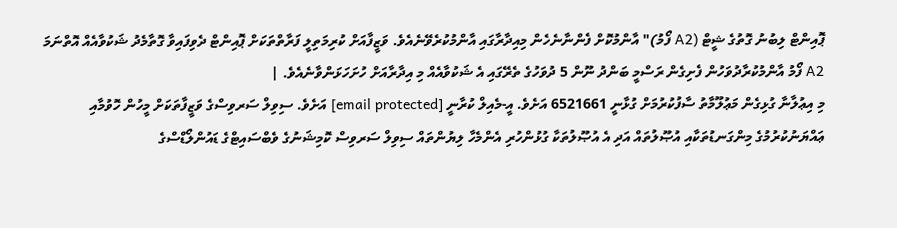ޕޮއިންޓް ލިބުނު ގޮތުގެ ޝީޓް (A2 ފޯމު)" އާންމުކޮށް ފެންނާނެހެން މިއިދާރާގައި އާންމުކުރެވޭނެއެވެ. ވަޒީފާއަށް ކުރިމަތިލީ ފަރާތްތަކަށް ޕޮއިންޓް ދެވިފައިވާ ގޮތާމެދު ޝަކުވާއެއް އޮތްނަމަ A2 ފޯމު އާންމުކުރާދުވަހުން ފެށިގެން ރަސްމީ ބަންދު ނޫން 5 ދުވަހުގެ ތެރޭގައި އެ ޝަކުވާއެއް މި އިދާރާއަށް ހުށަހަޅަންވާނެއެވެ. |
މި އިޢުލާނާ ގުޅިގެން މަޢުލޫމާތު ސާފުކުރުމަށް ގުޅާނީ 6521661 އަށެވެ. އީ-މެއިލް ކުރާނީ [email protected] އަށެވެ. ސިވިލް ސަރވިސްގެ ވަޒީފާތަކަށް މީހުން ހޮވުމާއި ޢައްޔަނުކުރުމުގެ މިންގަނޑުތަކާއި އުޞޫލުތައް އަދި އެ އުޞޫލުތަކާ ގުޅުންހުރި އެންމެހާ ލިޔުންތައް ސިވިލް ސަރވިސް ކޮމިޝަނުގެ ވެބްސައިޓްގެ ޑައުންލޯޑްސްގެ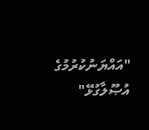"އައްޔަނުކުރުމުގެ އުޞޫލާގުޅޭ"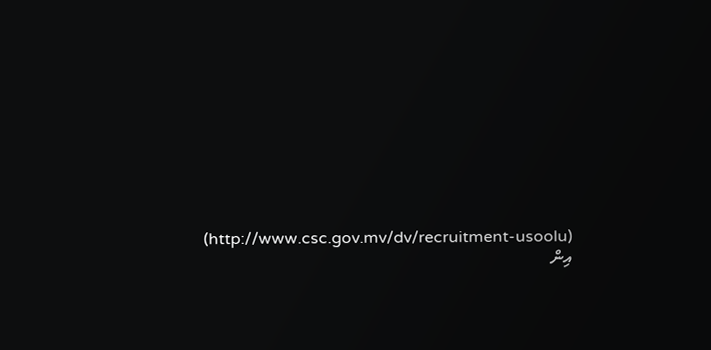(http://www.csc.gov.mv/dv/recruitment-usoolu) އިން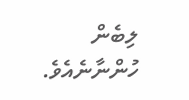ލިބެން ހުންނާނެއެވެ.